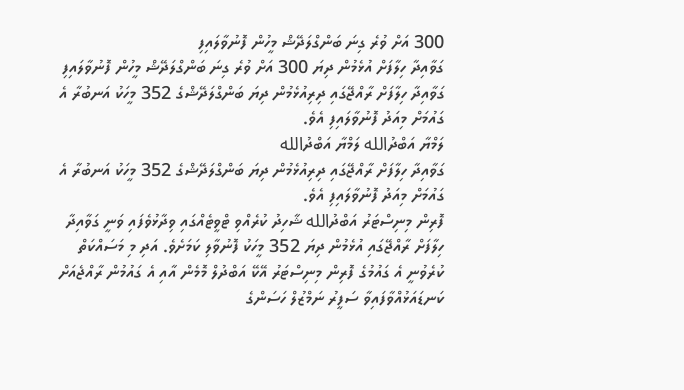300 އަށް ވުރެ ގިނަ ބަންގްލަދޭޝް މީހުން ފޮނުވާލައިފި
ގަވާއިދާ ހިލާފަށް އުޅެމުން ދިޔަ 300 އަށް ވުރެ ގިނަ ބަންގްލަދޭޝް މީހުން ފޮނުވާލައިފި
ގަވާއިދާ ހިލާފަށް ރާއްޖޭގައި ދިރިއުޅެމުން ދިޔަ ބަންގްލަދޭޝްގެ 352 މީހަކު އަނބުރާ އެ ގައުމަށް މިއަދު ފޮނުވާލައިފި އެވެ.
ލަމްޔާ އަބްދުالله ލަމްޔާ އަބްދުالله
ގަވާއިދާ ހިލާފަށް ރާއްޖޭގައި ދިރިއުޅެމުން ދިޔަ ބަންގްލަދޭޝްގެ 352 މީހަކު އަނބުރާ އެ ގައުމަށް މިއަދު ފޮނުވާލައިފި އެވެ.
ފޮރިން މިނިސްޓަރު އަބްދުالله ޝާހިދު ކުރެއްވި ޓްވީޓެއްގައި ވިދާޅުވެފައި ވަނީ ގަވާއިދާ ހިލާފަށް ރާއްޖޭގައި އުޅެމުން ދިޔަ 352 މީހަކު ފޮނުވާލި ކަމަށެވެ. އަދި މި މަސައްކަތް ކުރެވުނީ އެ ގައުމުގެ ފޮރިން މިނިސްޓަރު އޭކޭ އަބްދުލް މޮމެން އާއި އެ ގައުމުން ރާއްޖެއަށް ކަނޑައަޅުއްވާފައިވާ ސަފީރު ނަމްޒުލް ހަސަންގެ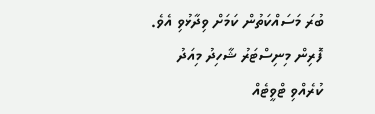ބުރަ މަސައްކަތުން ކަމަށް ވިދާޅުވި އެވެ.
ފޮރިން މިނިސްޓަރު ޝާހިދު މިއަދު ކުރެއްވި ޓްވީޓެއް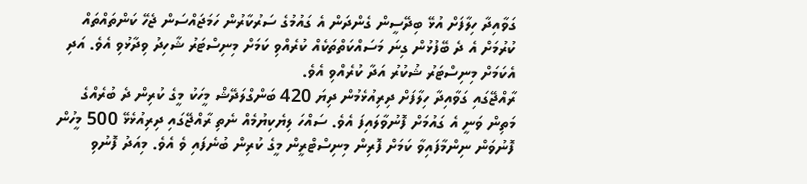ގަވާއިދާ ހިލާފަށް އުޅޭ ބިދޭސީން ގެންދަން އެ ގައުމުގެ ސަރުކާރުން ހަމަޖައްސަން ޖެހޭ ކަންތައްތައް ކުރުމަށް އެ ދެ ބޭފުޅުން ގިނަ މަސައްކަތްތަކެއް ކުރެއްވި ކަމަށް މިނިސްޓަރު ޝާހިދު ވިދާޅުވި އެވެ. އަދި އެކަމަށް މިނިސްޓަރު ޝުކުރު އަދާ ކުރެއްވި އެވެ.
ރާއްޖޭގައި ގަވާއިދާ ހިލާފަށް ދިރިއުޅެމުން ދިޔަ 420 ބަންގްލަދޭޝް މީހަކު މީގެ ކުރިން ދެ ބުރެއްގެ މަތިން ވަނީ އެ ގައުމަށް ފޮނުވާލައިފަ އެވެ. ސައްހަ ލިޔެކިޔުމެއް ނެތި ރާއްޖޭގައި ދިރިއުޅެޅޭ 500 މީހުން ފޮނުވަން ނިންމާފައިވާ ކަމަށް ފޮރިން މިނިސްޓްރީން މީގެ ކުރިން ބުނެފައި ވެ އެވެ. މިއަދު ފޮނުވި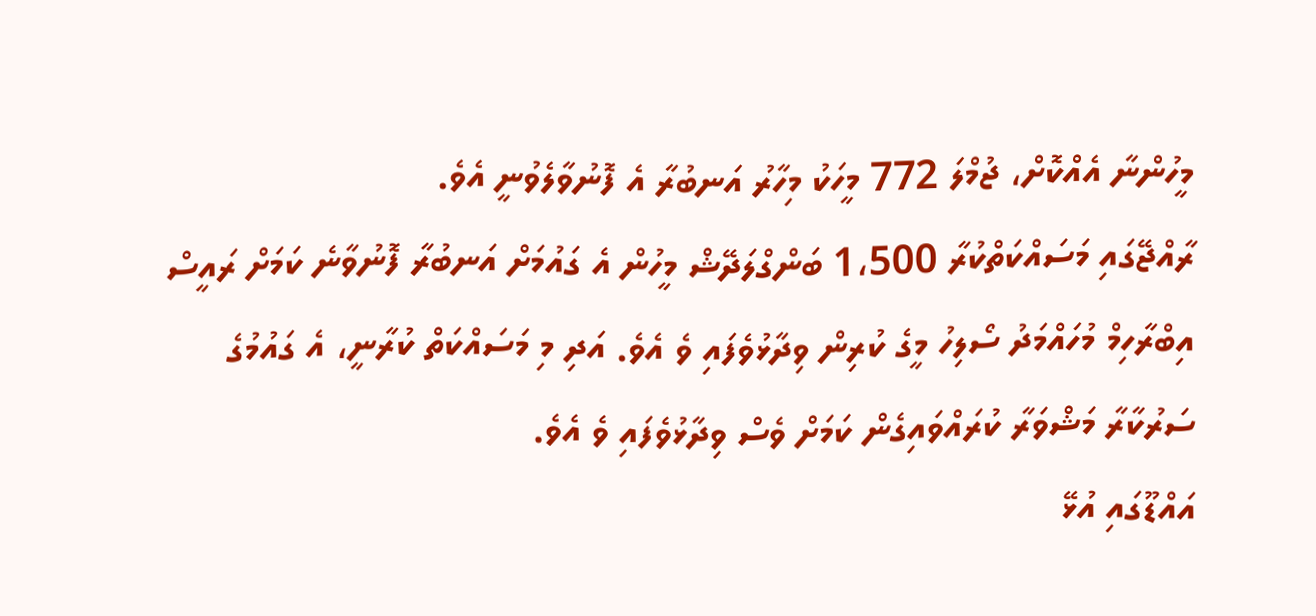މީހުންނާ އެއްކޮށް، ޖުމްލަ 772 މީހަކު މިހާރު އަނބުރާ އެ ފޮނުވާލެވުނީ އެވެ.
ރާއްޖޭގައި މަސައްކަތްކުރާ 1،500 ބަންގްލަދޭޝް މީހުން އެ ގައުމަށް އަނބުރާ ފޮނުވާނެ ކަމަށް ރައީސް އިބްރާހިމް މުހައްމަދު ސޯލިހު މީގެ ކުރިން ވިދާޅުވެފައި ވެ އެވެ. އަދި މި މަސައްކަތް ކުރާނީ، އެ ގައުމުގެ ސަރުކާރާ މަޝްވަރާ ކުރައްވައިގެން ކަމަށް ވެސް ވިދާޅުވެފައި ވެ އެވެ.
އައްޑޫގައި އުޅޭ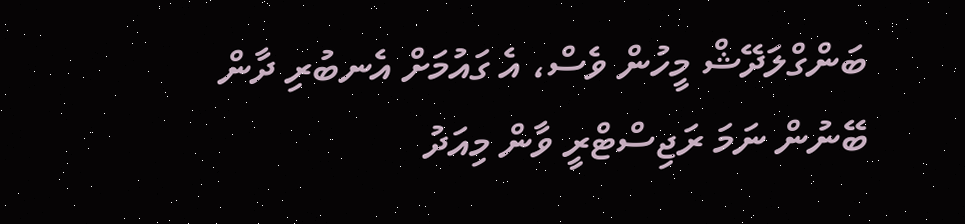ބަންގްލަދޭޝް މީހުން ވެސް، އެ ގައުމަށް އެނބުރި ދާން ބޭނުން ނަމަ ރަޖިސްޓްރީ ވާން މިއަދު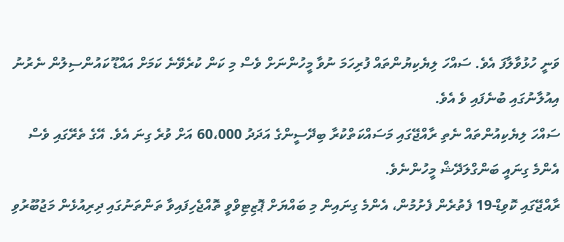ވަނީ ހުޅުވާލާފަ އެވެ. ސައްހަ ލިޔެކިޔުންތައް ފުރިހަމަ ނުވާ މީހުންނަށް ވެސް މި ކަން ކުރެވޭނެ ކަމަށް އައްޑޫ ކައުންސިލުން ނެރުނު އިއުލާނުގައި ބުނެފައި ވެ އެވެ.
ސައްހަ ލިޔެކިއުންތައް ނެތި ރާއްޖޭގައި މަސައްކަތްކުރާ ބިދޭސީންގެ އަދަދު 60،000 އަށް ވުރެ ގިނަ އެވެ. އޭގެ ތެރޭގައި ވެސް އެންމެ ގިނައީ ބަންގްލަދޭޝް މީހުންނެވެ.
ރާއްޖޭގައި ކޮވިޑް-19 ފެތުރެން ފެށުމުން، އެންމެ ގިނައިން މި ބައްޔަށް ޕޮޒިޓިވްވީ ތޮއްޖެހިފައިވާ ތަންތަނުގައި ދިރިއުޅެން މަޖުބޫރުވި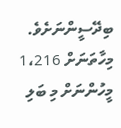ބިދޭސީންނަށެވެ. މިހާތަނަށް 1،216 މީހުންނަށް މި ބަލި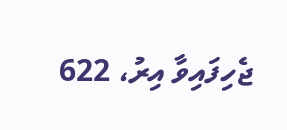ޖެހިފައިވާ އިރު، 622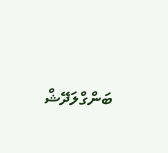ބަންގްލަދޭޝް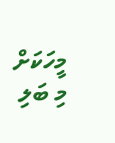މީހަކަށް މި ބަލި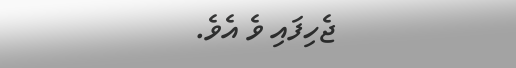ޖެހިފައި ވެ އެވެ.